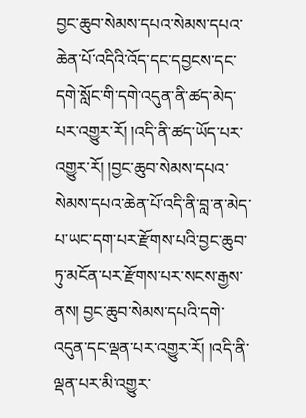བྱང་ཆུབ་སེམས་དཔའ་སེམས་དཔའ་ཆེན་པོ་འདིའི་འོད་དང་དབྱངས་དང་དགེ་སློང་གི་དགེ་འདུན་ནི་ཚད་མེད་པར་འགྱུར་རོ། །འདི་ནི་ཚད་ཡོད་པར་འགྱུར་རོ། །བྱང་ཆུབ་སེམས་དཔའ་སེམས་དཔའ་ཆེན་པོ་འདི་ནི་བླ་ན་མེད་པ་ཡང་དག་པར་རྫོགས་པའི་བྱང་ཆུབ་ཏུ་མངོན་པར་རྫོགས་པར་སངས་རྒྱས་ནས། བྱང་ཆུབ་སེམས་དཔའི་དགེ་འདུན་དང་ལྡན་པར་འགྱུར་རོ། །འདི་ནི་ལྡན་པར་མི་འགྱུར་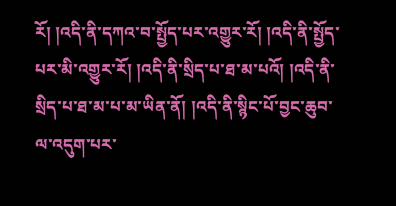རོ། །འདི་ནི་དཀའ་བ་སྤྱོད་པར་འགྱུར་རོ། །འདི་ནི་སྤྱོད་པར་མི་འགྱུར་རོ། །འདི་ནི་སྲིད་པ་ཐ་མ་པའོ། །འདི་ནི་སྲིད་པ་ཐ་མ་པ་མ་ཡིན་ནོ། །འདི་ནི་སྙིང་པོ་བྱང་ཆུབ་ལ་འདུག་པར་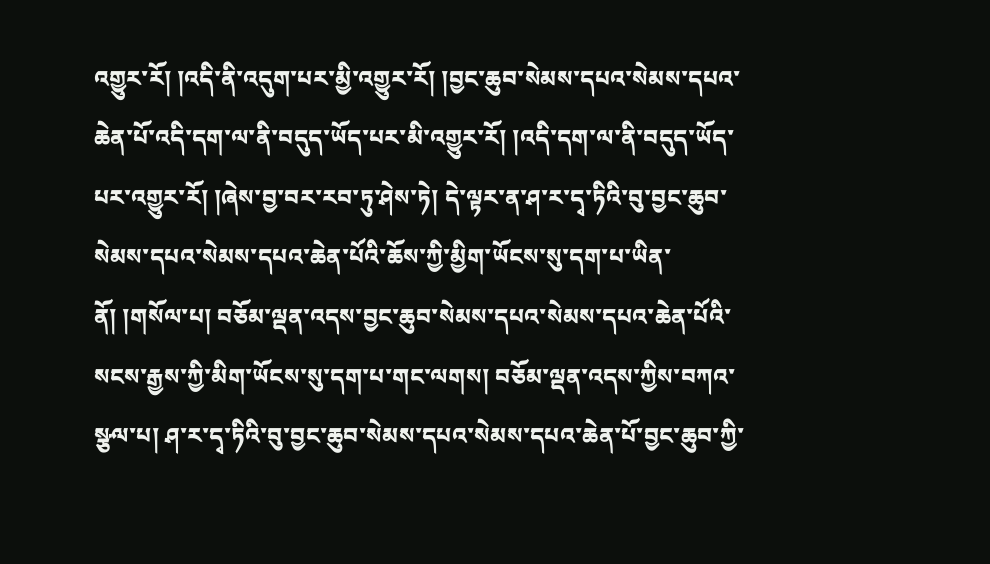འགྱུར་རོ། །འདི་ནི་འདུག་པར་མྱི་འགྱུར་རོ། །བྱང་ཆུབ་སེམས་དཔའ་སེམས་དཔའ་ཆེན་པོ་འདི་དག་ལ་ནི་བདུད་ཡོད་པར་མི་འགྱུར་རོ། །འདི་དག་ལ་ནི་བདུད་ཡོད་པར་འགྱུར་རོ། །ཞེས་བྱ་བར་རབ་ཏུ་ཤེས་ཏེ། དེ་ལྟར་ན་ཤ་ར་དྭ་ཏིའི་བུ་བྱང་ཆུབ་སེམས་དཔའ་སེམས་དཔའ་ཆེན་པོའི་ཆོས་ཀྱི་མྱིག་ཡོངས་སུ་དག་པ་ཡིན་ནོ། །གསོལ་པ། བཅོམ་ལྡན་འདས་བྱང་ཆུབ་སེམས་དཔའ་སེམས་དཔའ་ཆེན་པོའི་སངས་རྒྱས་ཀྱི་མིག་ཡོངས་སུ་དག་པ་གང་ལགས། བཅོམ་ལྡན་འདས་ཀྱིས་བཀའ་སྩལ་པ། ཤ་ར་དྭ་ཏིའི་བུ་བྱང་ཆུབ་སེམས་དཔའ་སེམས་དཔའ་ཆེན་པོ་བྱང་ཆུབ་ཀྱི་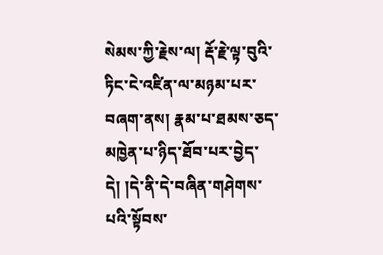སེམས་ཀྱི་རྗེས་ལ། རྡོ་རྗེ་ལྟ་བུའི་ཏིང་ངེ་འཛིན་ལ་མཉམ་པར་བཞག་ནས། རྣམ་པ་ཐམས་ཅད་མཁྱེན་པ་ཉིད་ཐོབ་པར་བྱེད་དེ། །དེ་ནི་དེ་བཞིན་གཤེགས་པའི་སྟོབས་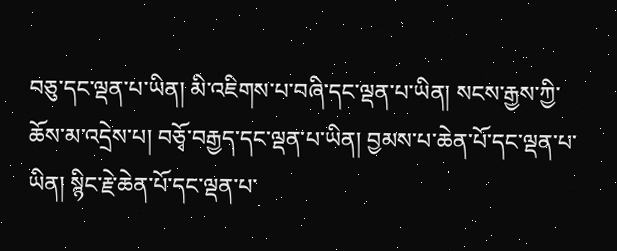བཅུ་དང་ལྡན་པ་ཡིན། མི་འཇིགས་པ་བཞི་དང་ལྡན་པ་ཡིན། སངས་རྒྱས་ཀྱི་ཆོས་མ་འདྲེས་པ། བཅྭོ་བརྒྱད་དང་ལྡན་པ་ཡིན། བྱམས་པ་ཆེན་པོ་དང་ལྡན་པ་ཡིན། སྙིང་རྗེ་ཆེན་པོ་དང་ལྡན་པ་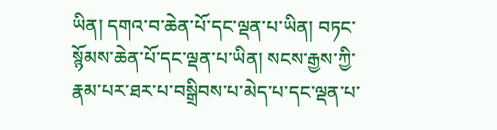ཡིན། དགའ་བ་ཆེན་པོ་དང་ལྡན་པ་ཡིན། བཏང་སྙོམས་ཆེན་པོ་དང་ལྡན་པ་ཡིན། སངས་རྒྱས་ཀྱི་རྣམ་པར་ཐར་པ་བསྒྲིབས་པ་མེད་པ་དང་ལྡན་པ་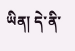ཡིན། དེ་ནི་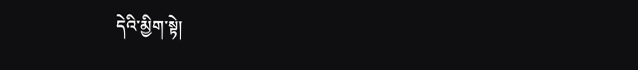དེའི་མྱིག་སྟེ།